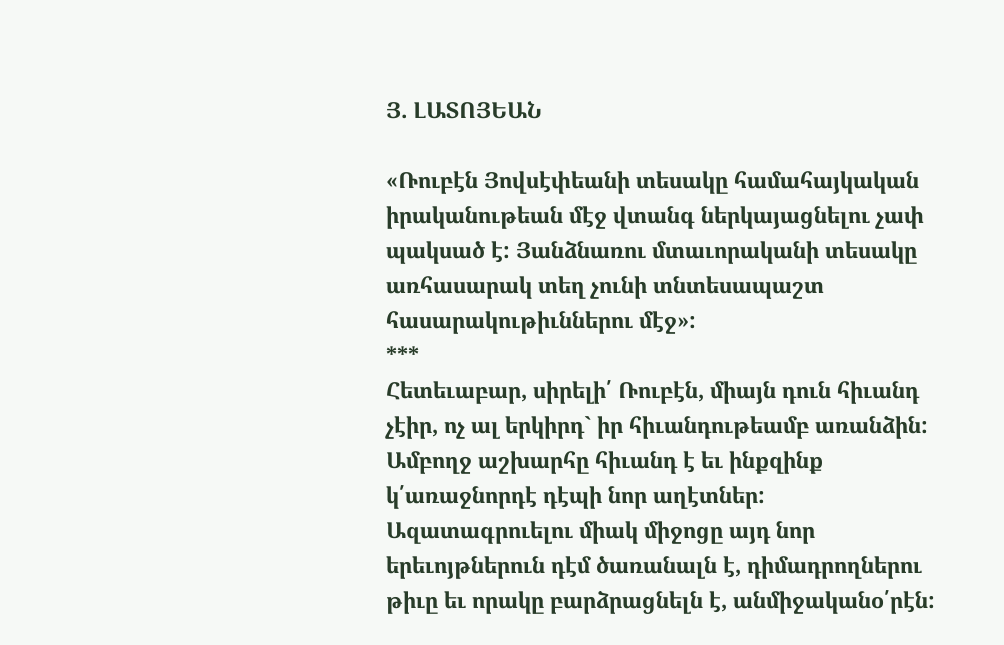Յ. ԼԱՏՈՅԵԱՆ

«Ռուբէն Յովսէփեանի տեսակը համահայկական իրականութեան մէջ վտանգ ներկայացնելու չափ պակսած է: Յանձնառու մտաւորականի տեսակը առհասարակ տեղ չունի տնտեսապաշտ հասարակութիւններու մէջ»:
***
Հետեւաբար, սիրելի՛ Ռուբէն, միայն դուն հիւանդ չէիր, ոչ ալ երկիրդ` իր հիւանդութեամբ առանձին: Ամբողջ աշխարհը հիւանդ է եւ ինքզինք կ՛առաջնորդէ դէպի նոր աղէտներ: Ազատագրուելու միակ միջոցը այդ նոր երեւոյթներուն դէմ ծառանալն է, դիմադրողներու թիւը եւ որակը բարձրացնելն է, անմիջականօ՛րէն: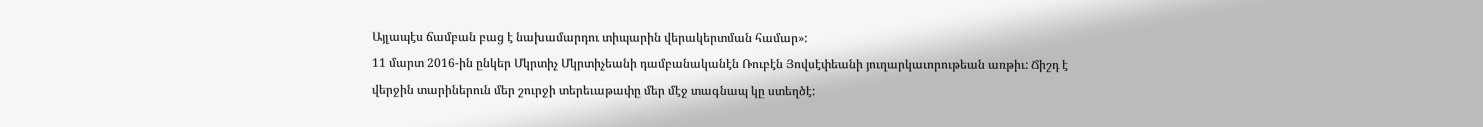Այլապէս ճամբան բաց է նախամարդու տիպարին վերակերտման համար»:
11 մարտ 2016-ին ընկեր Մկրտիչ Մկրտիչեանի դամբանականէն Ռուբէն Յովսէփեանի յուղարկաւորութեան առթիւ: Ճիշդ է վերջին տարիներուն մեր շուրջի տերեւաթափը մեր մէջ տագնապ կը ստեղծէ: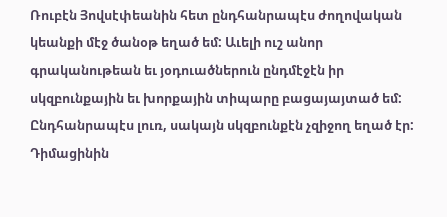Ռուբէն Յովսէփեանին հետ ընդհանրապէս ժողովական կեանքի մէջ ծանօթ եղած եմ: Աւելի ուշ անոր գրականութեան եւ յօդուածներուն ընդմէջէն իր սկզբունքային եւ խորքային տիպարը բացայայտած եմ:
Ընդհանրապէս լուռ, սակայն սկզբունքէն չզիջող եղած էր: Դիմացինին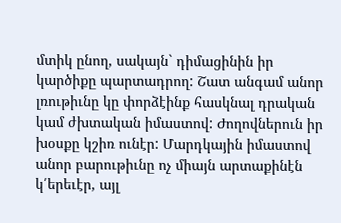մտիկ ընող, սակայն` դիմացինին իր կարծիքը պարտադրող: Շատ անգամ անոր լռութիւնը կը փորձէինք հասկնալ դրական կամ ժխտական իմաստով: Ժողովներուն իր խօսքը կշիռ ունէր: Մարդկային իմաստով անոր բարութիւնը ոչ միայն արտաքինէն կ՛երեւէր, այլ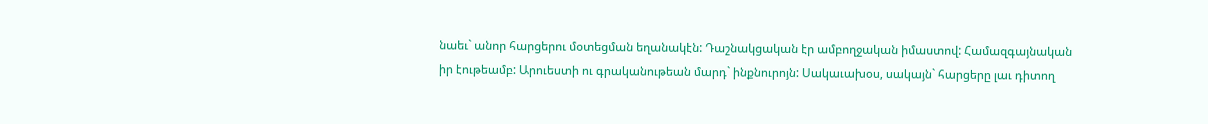նաեւ` անոր հարցերու մօտեցման եղանակէն: Դաշնակցական էր ամբողջական իմաստով: Համազգայնական իր էութեամբ: Արուեստի ու գրականութեան մարդ` ինքնուրոյն: Սակաւախօս, սակայն` հարցերը լաւ դիտող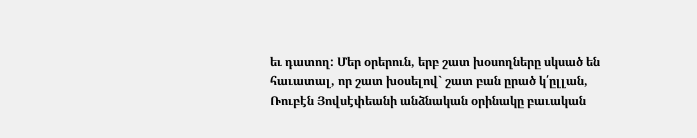եւ դատող: Մեր օրերուն, երբ շատ խօսողները սկսած են հաւատալ, որ շատ խօսելով` շատ բան ըրած կ՛ըլլան, Ռուբէն Յովսէփեանի անձնական օրինակը բաւական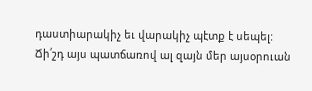դաստիարակիչ եւ վարակիչ պէտք է սեպել:
Ճի՛շդ այս պատճառով ալ զայն մեր այսօրուան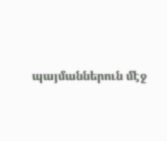պայմաններուն մէջ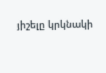յիշելը կրկնակի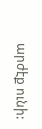արժէք ունի: